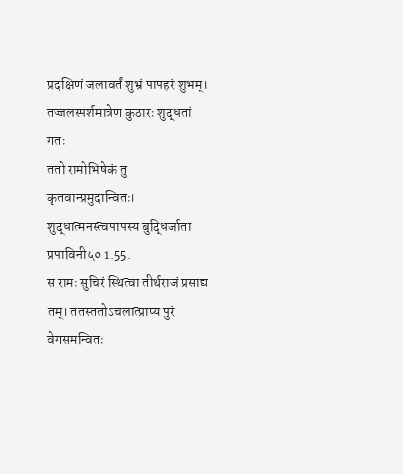प्रदक्षिणं जलावर्तं शुभ्रं पापहरं शुभम्। तज्जलस्पर्शमात्रेण कुठारः शुद्धतां गतः
ततो रामोभिषेकं तु कृतवान्प्रमुदान्वितः। शुद्धात्मनस्त्वपापस्य बुद्धिर्जाता प्रपाविनी५० 1.55.
स रामः सुचिरं स्थित्वा तीर्थराजं प्रसाद्य तम्। ततस्ततोऽचलात्प्राप्य पुरं वेगसमन्वितः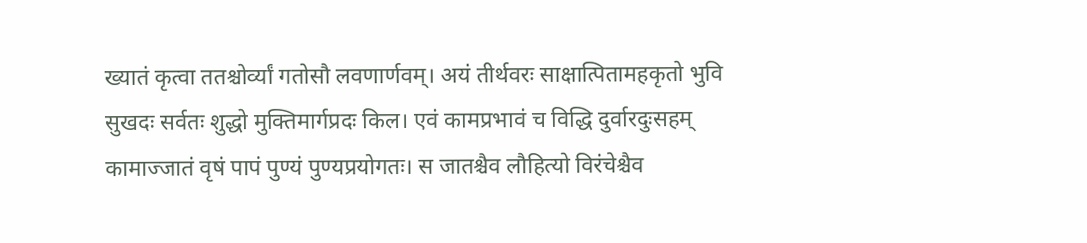ख्यातं कृत्वा ततश्चोर्व्यां गतोसौ लवणार्णवम्। अयं तीर्थवरः साक्षात्पितामहकृतो भुवि
सुखदः सर्वतः शुद्धो मुक्तिमार्गप्रदः किल। एवं कामप्रभावं च विद्धि दुर्वारदुःसहम्
कामाज्जातं वृषं पापं पुण्यं पुण्यप्रयोगतः। स जातश्चैव लौहित्यो विरंचेश्चैव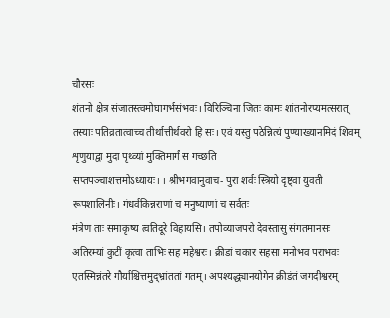चौरसः
शंतनो क्षेत्र संजातस्त्वमोघागर्भसंभवः। विरिञ्चिना जितः कामः शांतनोरप्यमत्सरात्
तस्याः पतिव्रतात्वाच्च तीर्थात्तीर्थवरो हि सः। एवं यस्तु पठेन्नित्यं पुण्याख्यानमिदं शिवम्
शृणुयाद्वा मुदा पृथ्व्यां मुक्तिमार्गं स गच्छति
सप्तपञ्चाशत्तमोऽध्यायः। । श्रीभगवानुवाच- पुरा शर्वः स्त्रियो दृष्ट्वा युवती रूपशालिनीः। गंधर्वकिन्नराणां च मनुष्याणां च सर्वतः
मंत्रेण ताः समाकृष्य त्वतिदूरे विहायसि। तपोव्याजपरो देवस्तासु संगतमानसः
अतिरम्यां कुटीं कृत्वा ताभिः सह महेश्वरः। क्रीडां चकार सहसा मनोभव पराभवः
एतस्मिन्नंतरे गौर्याश्चित्तमुद्भ्रांततां गतम्। अपश्यद्ध्यानयोगेन क्रीडंतं जगदीश्वरम्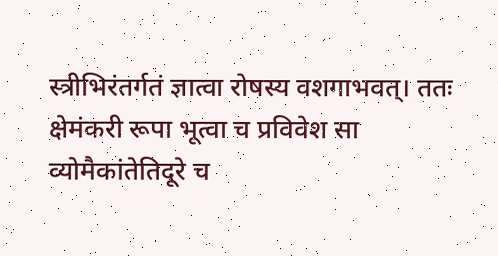स्त्रीभिरंतर्गतं ज्ञात्वा रोषस्य वशगाभवत्। ततः क्षेमंकरी रूपा भूत्वा च प्रविवेश सा
व्योमैकांतेतिदूरे च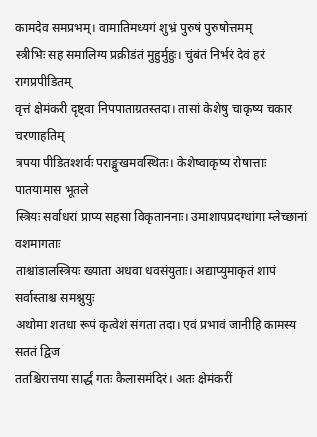कामदेव समप्रभम्। वामातिमध्यगं शुभ्रं पुरुषं पुरुषोत्तमम्
स्त्रीभिः सह समालिग्य प्रक्रीडंतं मुहुर्मुहुः। चुंबंतं निर्भरं देवं हरं रागप्रपीडितम्
वृत्तं क्षेमंकरी दृष्ट्वा निपपाताग्रतस्तदा। तासां केशेषु चाकृष्य चकार चरणाहतिम्
त्रपया पीडितश्शर्वः पराङ्मुखमवस्थितः। केशेष्वाकृष्य रोषात्ताः पातयामास भूतले
स्त्रियः सर्वाधरां प्राप्य सहसा विकृताननाः। उमाशापप्रदग्धांगा म्लेच्छानां वशमागताः
ताश्चांडालस्त्रियः ख्याता अधवा धवसंयुताः। अद्याप्युमाकृतं शापं सर्वास्ताश्च समश्नुयुः
अथोमा शतधा रूपं कृत्वेशं संगता तदा। एवं प्रभावं जानीहि कामस्य सततं द्विज
ततश्चिरात्तया सार्द्धं गतः कैलासमंदिरं। अतः क्षेमंकरीं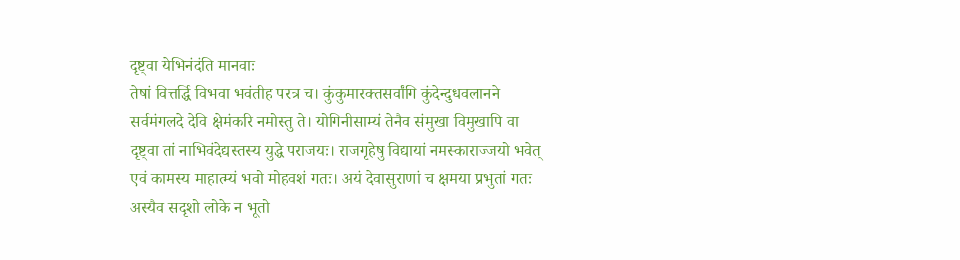दृष्ट्वा येभिनंदंति मानवाः
तेषां वित्तर्द्धि विभवा भवंतीह परत्र च। कुंकुमारक्तसर्वांगि कुंदेन्दुधवलानने
सर्वमंगलदे देवि क्षेमंकरि नमोस्तु ते। योगिनीसाम्यं तेनैव संमुखा विमुखापि वा
दृष्ट्वा तां नाभिवंदेद्यस्तस्य युद्धे पराजयः। राजगृहेषु विद्यायां नमस्काराज्जयो भवेत्
एवं कामस्य माहात्म्यं भवो मोहवशं गतः। अयं देवासुराणां च क्षमया प्रभुतां गतः
अस्यैव सदृशो लोके न भूतो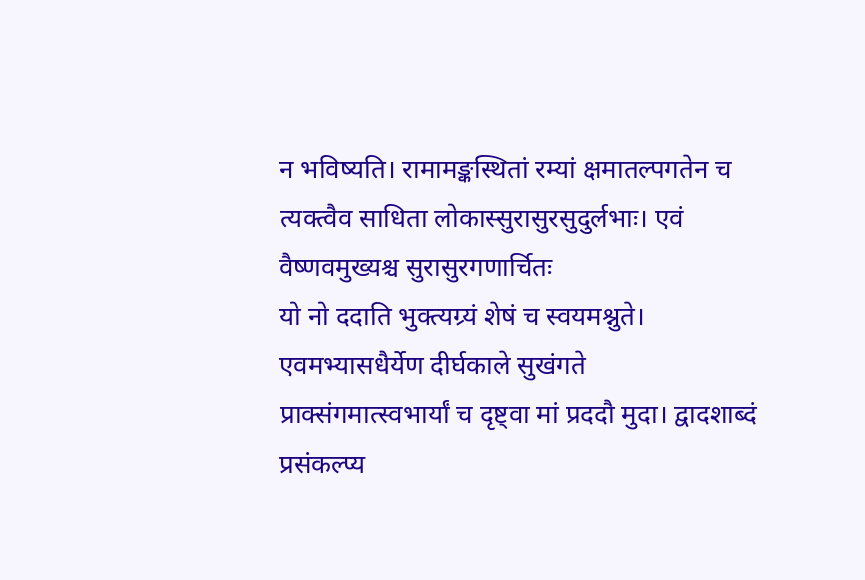न भविष्यति। रामामङ्कस्थितां रम्यां क्षमातल्पगतेन च
त्यक्त्वैव साधिता लोकास्सुरासुरसुदुर्लभाः। एवं वैष्णवमुख्यश्च सुरासुरगणार्चितः
यो नो ददाति भुक्त्यग्र्यं शेषं च स्वयमश्नुते। एवमभ्यासधैर्येण दीर्घकाले सुखंगते
प्राक्संगमात्स्वभार्यां च दृष्ट्वा मां प्रददौ मुदा। द्वादशाब्दं प्रसंकल्प्य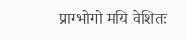प्राग्भोगो मयि वेशितः